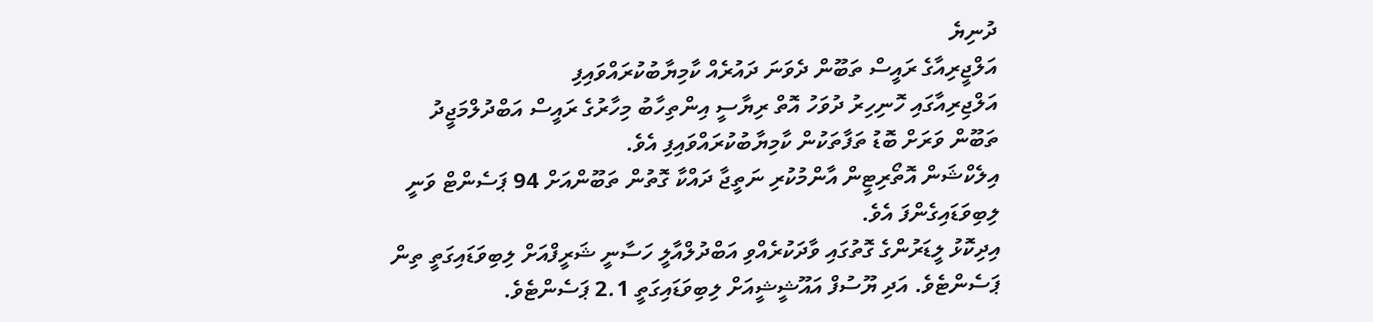ދުނިޔެ
އަލްޖީރިއާގެ ރައީސް ތަބޫން ދެވަނަ ދައުރެއް ކާމިޔާބުކުރައްވައިފި
އަލްޖިރިއާގައި ހޮނިހިރު ދުވަހު އޮތް ރިޔާސީ އިންތިހާބު މިހާރުގެ ރައީސް އަބްދުލްމަޖީދު ތަބޫން ވަރަށް ބޮޑު ތަފާތަކުން ކާމިޔާބުކުރައްވައިފި އެވެ.
އިލެކްޝަން އޮތޯރިޓީން އާންމުކުރި ނަތީޖާ ދައްކާ ގޮތުން ތަބޫންއަށް 94 ޕަސެންޓް ވަނީ ލިބިވަޑައިގެންފަ އެވެ.
އިދިކޮޅު ލީޑަރުންގެ ގޮތުގައި ވާދަކުރެއްވި އަބްދުލްއާލީ ހަސާނީ ޝަރީފްއަށް ލިބިވަޑައިގަތީ ތިން ޕަސެންޓެވެ. އަދި ޔޫސުފް އައޫޝީޝީއަށް ލިބިވަޑައިގަތީ 2.1 ޕަސެންޓެވެ.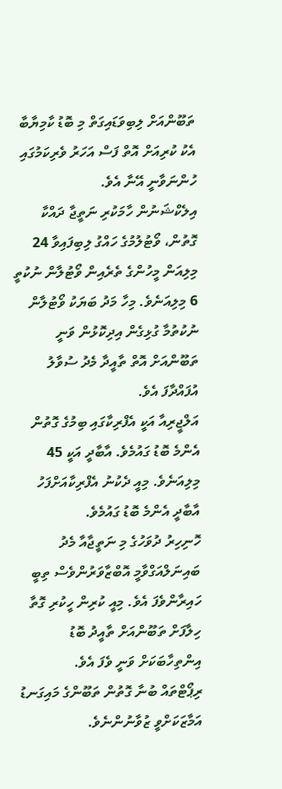ތަބޫންއަށް ލިބިވަޑައިގަތް މި ބޮޑު ކާމިޔާބާ އެކު ކުރިއަށް އޮތް ފަސް އަހަރު ވެރިކަމުގައި ހުންނަވާނީ އޭނާ އެވެ.
އިލެކްޝަނުން ހާމަކުރި ނަތީޖާ ދައްކާ ގޮތުން، ވޯޓުލުމުގެ ހައްގު ލިބިފައިވާ 24 މިލިއަން މީހުންގެ ތެރެއިން ވޯޓުލާން ނުކުތީ 6 މިލިއަނެވެ. މިހާ މަދު ބަޔަކު ވޯޓުލާން ނުކުތުމާ ގުޅިގެން އިދިކޮޅުން ވަނީ ތަބޫންއަށް އޮތް ތާއީދާ މެދު ސުވާލު އުފައްދާފަ އެވެ.
އަލްޖީރިއާ އަކީ އެފްރިކާގައި ބިމުގެ ގޮތުން އެންމެ ބޮޑު ގައުމެވެ. އާބާދީ އަކީ 45 މިލިއަނެވެ. މިއީ ދެކުނު އެފްރިކާއަށްފަހު އާބާދީ އެންމެ ބޮޑު ގައުމެވެ.
ހޮނިހިރު ދުވަހުގެ މި ނަތީޖާއާ މެދު ބައިނަލްއަގްވާމީ އޮބްޒާވަރުންވެސް ތިބީ ހައިރާންވެފަ އެވެ. މިއީ ކުރިން ހީކުރި ގޮތާ ހިލާފަށް ތަބޫންއަށް ތާއީދު ބޮޑު އިންތިހާބަކަށް ވަނީ ވެފަ އެވެ.
ރިޕޯޓްތައް ބުނާ ގޮތުން ތަބޫންގެ މައިގަނޑު އަމާޒަކަށްވީ ޒުވާނުންނެވެ.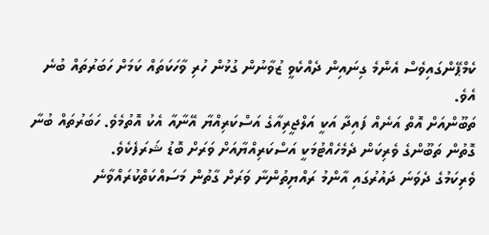ކެމްޕޭންގައިވެސް އެންމެ ގިނައިން ދެއްކެވީ ޒުވާނުން ގުޅުން ހުރި ވާހަކަތައް ކަމަށް ހަބަރުތައް ބުނެ އެވެ.
ތަބޫންއަށް އޮތް އަނެއް ފައިދާ އަކީ އަލްޖީރިއާގެ އަސްކަރިއްޔާ އޭނާއާ އެކު އޮތުމެވެ. ހަބަރުތައް ބުނާ ގޮތުން ތަބޫންގެ ވެރިކަން ދެމެހެއްޓުމަކީ އަސްކަރިއްޔާއަށް ވަރަށް ބޮޑު ޝަރަފެކެވެ.
ވެރިކަމުގެ ދެވަނަ ދައުރުގައި އާންމު ރައްޔިތުންނާ ވަރަށް ގާތުން މަސައްކަތްކުރައްވާނެ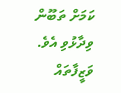ކަމަށް ތަބޫން ވިދާޅުވި އެވެ. ވަޒީފާތައް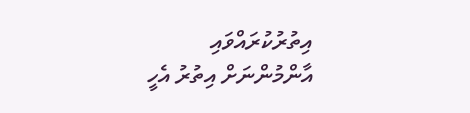އިތުރުކުރައްވައި އާންމުންނަށް އިތުރު އެހީ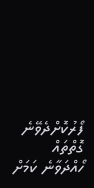ފޯރުކޮށްދެވޭނެ ގޮތްތައް ހޯއްދަވާނެ ކަމަށް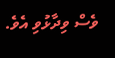ވެސް ވިދާޅުވި އެވެ.